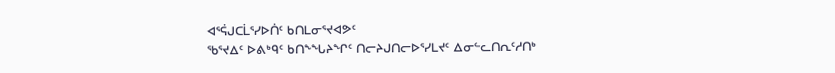ᐊᕐᕌᒍᑕᒫᕐᓯᐅᑏᑦ ᑲᑎᒪᓂᕐᔪᐊᕗᑦ
ᖃᕐᔪᐃᑦ ᐅᕕᒃᑫᑦ ᑲᑎᖕᖓᔨᖏᑦ ᑎᓕᔨᒍᑎᓕᐅᕐᓯᒪᔪᑦ ᐃᓂᓪᓚᑎᕆᑦᓱᑎᒃ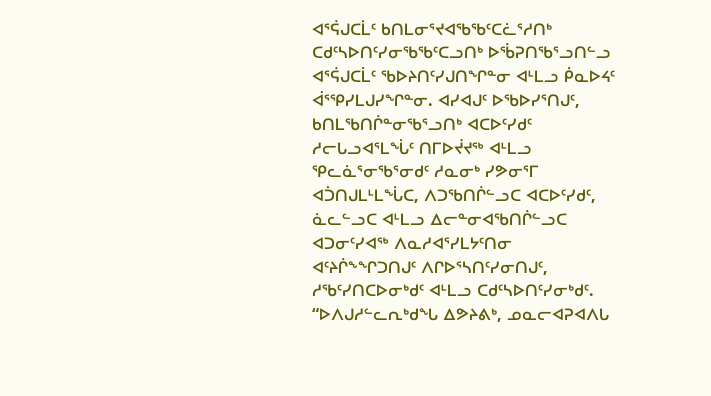ᐊᕐᕌᒍᑕᒫᑦ ᑲᑎᒪᓂᕐᔪᐊᖃᖃᑦᑕᓛᕐᓱᑎᒃ ᑕᑯᑦᓴᐅᑎᑦᓯᓂᖃᖃᑦᑕᓗᑎᒃ ᐅᖄᕈᑎᖃᕐᓗᑎᓪᓗ ᐊᕐᕌᒍᑕᒫᑦ ᖃᐅᔨᑎᑦᓯᒍᑎᖏᓐᓂ ᐊᒻᒪᓗ ᑮᓇᐅᔦᑦ ᐋᕐᕿᓯᒪᒍᓯᖏᓐᓂ. ᐊᓯᐊᒍᑦ ᐅᖃᐅᓯᕐᑎᒍᑦ, ᑲᑎᒪᖃᑎᒌᓐᓂᖃᕐᓗᑎᒃ ᐊᑕᐅᑦᓯᑯᑦ ᓱᓕᒐᓗᐊᕐᒪᖔᑦ ᑎᒥᐅᔫᔪᖅ ᐊᒻᒪᓗ ᕿᓚᓈᕐᓂᖃᕐᓂᑯᑦ ᓱᓇᓂᒃ ᓯᕗᓂᕐᒥ ᐊᑑᑎᒍᒪᒻᒪᖔᑕ, ᐱᑐᖃᑎᒌᓪᓗᑕ ᐊᑕᐅᑦᓯᑯᑦ, ᓈᓚᓪᓗᑕ ᐊᒻᒪᓗ ᐃᓕᓐᓂᐊᖃᑎᒌᓪᓗᑕ ᐊᑐᓂᑦᓯᐊᖅ ᐱᓇᓱᐊᕐᓯᒪᔭᑦᑎᓂ ᐊᑦᔨᒌᖕᖏᑐᑎᒍᑦ ᐱᒋᐅᕐᓴᑎᑦᓯᓂᑎᒍᑦ, ᓱᖃᑦᓯᑎᑕᐅᓂᒃᑯᑦ ᐊᒻᒪᓗ ᑕᑯᑦᓴᐅᑎᑦᓯᓂᒃᑯᑦ.
“ᐅᐱᒍᓱᓪᓚᕆᒃᑯᖓ ᐃᕗᔨᕕᒃ, ᓄᓇᓕᐊᕈᐊᐱᒐ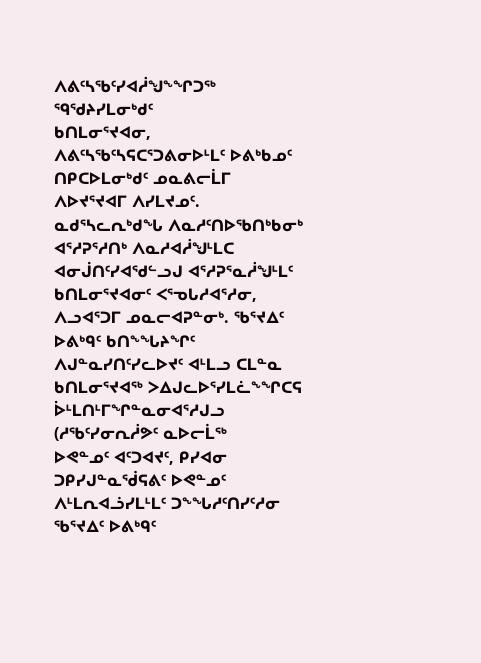ᐱᕕᑦᓴᖃᑦᓯᐊᓲᖑᖕᖏᑐᖅ ᙯᖁᔨᓯᒪᓂᒃᑯᑦ
ᑲᑎᒪᓂᕐᔪᐊᓂ, ᐱᕕᑦᓴᖃᑦᓴᕋᑕᕐᑐᕕᓂᐅᒻᒪᑦ ᐅᕕᒃᑲᓄᑦ ᑎᑭᑕᐅᒪᓂᒃᑯᑦ ᓄᓇᕕᓕᒫᒥ ᐱᐅᔪᕐᔪᐊᒥ ᐱᓯᒪᔪᓄᑦ. ᓇᑯᕐᓴᓚᕆᒃᑯᖓ ᐱᓇᓱᑦᑎᐅᖃᑎᒃᑲᓂᒃ ᐊᕐᓱᕈᕐᓱᑎᒃ ᐱᓇᓱᐊᓲᖑᒻᒪᑕ ᐊᓂᒎᑎᑦᓯᐊᖁᓪᓗᒍ ᐊᕐᓱᕈᕐᓇᓲᖑᒻᒪᑦ ᑲᑎᒪᓂᕐᔪᐊᓂᑦ ᐸᕐᓀᒐᓱᐊᕐᓱᓂ, ᐱᓗᐊᕐᑐᒥ ᓄᓇᓕᐊᕈᓐᓂᒃ. ᖃᕐᔪᐃᑦ ᐅᕕᒃᑫᑦ ᑲᑎᖕᖓᔨᖏᑦ ᐱᒍᓐᓇᓯᑎᑦᓯᓚᐅᔪᑦ ᐊᒻᒪᓗ ᑕᒪᓐᓇ ᑲᑎᒪᓂᕐᔪᐊᖅ ᐳᐃᒍᓚᐅᕐᓯᒪᓛᖕᖏᑕᕋ ᐆᒻᒪᑎᒻᒥᖏᓐᓇᓂᐊᕐᓱᒍᓗ (ᓱᖃᑦᓯᓂᕆᓲᕗᑦ ᓇᐅᓕᒫᖅ
ᐅᕙᓐᓄᑦ ᐊᑦᑐᐊᔪᑦ, ᑭᓯᐊᓂ ᑐᑭᓯᒍᓐᓇᖂᕋᕕᑦ ᐅᕙᓐᓄᑦ ᐱᒻᒪᕆᐊᓘᓯᒪᒻᒪᑦ ᑐᖕᖓᓱᑦᑎᓯᑦᓱᓂ ᖃᕐᔪᐃᑦ ᐅᕕᒃᑫᑦ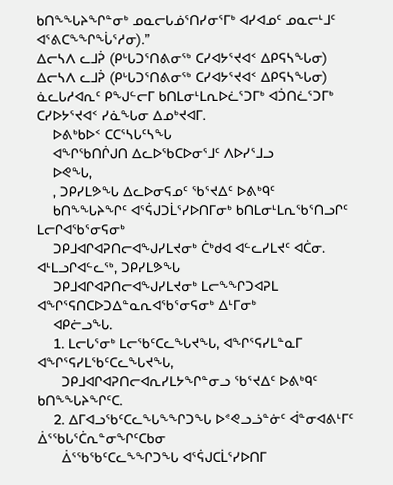ᑲᑎᖕᖓᔨᖏᓐᓂᒃ ᓄᓇᓕᒐᓅᕐᑎᓯᓂᕐᒥᒃ ᐊᓯᐊᓄᑦ ᓄᓇᓕᒻᒧᑦ ᐊᕐᕕᑕᖕᖏᖔᕐᓱᓂ).”
ᐃᓕᓴᐱ ᓚᒧᕉ (ᑭᒡᒐᑐᕐᑎᕕᓂᖅ ᑕᓯᐊᔭᕐᔪᐊᑉ ᐃᑭᕋᓴᖓᓂ)
ᐃᓕᓴᐱ ᓚᒧᕉ (ᑭᒡᒐᑐᕐᑎᕕᓂᖅ ᑕᓯᐊᔭᕐᔪᐊᑉ ᐃᑭᕋᓴᖓᓂ)
ᓈᓚᒐᓱᐊᕆᑦ ᑭᖑᓪᓕᒥ ᑲᑎᒪᓂᒻᒪᕆᐅᓛᕐᑐᒥᒃ ᐊᑑᑎᓛᕐᑐᒥᒃ ᑕᓯᐅᔭᕐᔪᐊᑉ ᓯᓈᖓᓂ ᐃᓄᒃᔪᐊᒥ.
    ᐅᕕᒃᑲᐅᑉ ᑕᑕᕐᓴᒐᑦᓴᖓ
    ᐊᖏᖃᑎᒌᒍᑎ ᐃᓚᐅᖃᑕᐅᓂᕐᒧᑦ ᐱᐅᓯᕐᒧᓗ
    ᐅᕙᖓ,
    , ᑐᑭᓯᒪᕗᖓ ᐃᓚᐅᓂᕋᓄᑦ ᖃᕐᔪᐃᑦ ᐅᕕᒃᑫᑦ
    ᑲᑎᖕᖓᔨᖏᑦ ᐊᕐᕌᒍᑐᒫᕐᓯᐅᑎᒥᓂᒃ ᑲᑎᒪᓂᒻᒪᕆᖃᕐᑎᓗᒋᑦ ᒪᓕᒋᐊᖃᕐᓂᕋᓂᒃ
    ᑐᑭᒧᐊᒋᐊᕈᑎᓕᐊᖑᓯᒪᔪᓂᒃ ᑖᒃᑯᐊ ᐊᓪᓚᓯᒪᔪᑦ ᐊᑖᓂ. ᐊᒻᒪᓗᒋᐊᓪᓚᖅ, ᑐᑭᓯᒪᕗᖓ
    ᑐᑭᒧᐊᒋᐊᕈᑎᓕᐊᖑᓯᒪᔪᓂᒃ ᒪᓕᖕᖏᑐᐊᕈᒪ ᐊᖏᕐᕋᑎᑕᐅᑐᐃᓐᓇᕆᐊᖃᕐᓂᕋᓂᒃ ᐃᒻᒥᓂᒃ
    ᐊᑭᓖᓗᖓ.
    1. ᒪᓕᒐᕐᓂᒃ ᒪᓕᖃᑦᑕᓚᖓᔪᖓ, ᐊᖏᕐᕋᓯᒪᓐᓇᒥ ᐊᖏᕐᕋᓯᒪᖃᑦᑕᓚᖓᔪᖓ,
      ᑐᑭᒧᐊᒋᐊᕈᑎᓕᐊᕆᓯᒪᔭᖏᓐᓂᓗ ᖃᕐᔪᐃᑦ ᐅᕕᒃᑫᑦ ᑲᑎᖕᖓᔨᖏᑦᑕ.
    2. ᐃᒥᐊᓗᖃᑦᑕᓚᖓᖕᖏᑐᖓ ᐅᕝᕙᓗᓘᓐᓃᑦ ᐋᓐᓂᐊᕕᒻᒥᑦ ᐄᕐᖃᒐᕐᑖᕆᓐᓂᖏᑦᑕᑲᓂ
      ᐄᕐᖃᖃᑦᑕᓚᖕᖏᑐᖓ ᐊᕐᕌᒍᑕᒫᕐᓯᐅᑎᒥ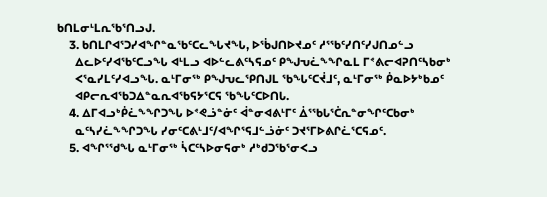ᑲᑎᒪᓂᒻᒪᕆᖃᕐᑎᓗᒍ.
    3. ᑲᑎᒪᒋᐊᕐᑐᓯᐊᖏᓐᓇᖃᑦᑕᓚᖓᔪᖓ, ᐅᖄᒍᑎᐅᔪᓄᑦ ᓱᕐᖃᑦᓯᑎᑦᓯᒍᑎᓄᓪᓗ
      ᐃᓚᐅᑦᓯᐊᖃᑦᑕᓗᖓ ᐊᒻᒪᓗ ᐊᐅᓪᓚᕕᑦᓴᕋᓄᑦ ᑭᖑᕃᓛᖕᖏᓇᒪ ᒥᕝᕕᓕᐊᕈᑎᑦᓴᑲᓂᒃ
      ᐸᕐᓇᓯᒪᑦᓯᐊᓗᖓ. ᓇᒻᒥᓂᖅ ᑭᖑᕃᓚᕿᑎᒍᒪ ᖃᖓᑦᑕᔫᒧᑦ, ᓇᒻᒥᓂᖅ ᑮᓇᐅᔭᒃᑲᓄᑦ
      ᐊᑭᓕᕆᐊᖃᑐᐃᓐᓇᕆᐊᖃᕋᔭᕐᑕᕋ ᖃᖓᑦᑕᐅᑎᒐ.
    4. ᐃᒥᐊᓗᒃᑮᓛᖕᖏᑐᖓ ᐅᕝᕙᓘᓐᓃᑦ ᐋᓐᓂᐊᕕᒻᒥᑦ ᐄᕐᖃᒐᕐᑖᕆᓐᓂᖏᑦᑕᑲᓂᒃ
      ᓇᑦᓴᓯᓛᖕᖏᑐᖓ ᓯᓂᑦᑕᕕᒻᒧᑦ/ᐊᖏᕐᕋᒧᓪᓘᓃᑦ ᑐᔪᕐᒥᐅᕕᒋᓛᕐᑕᕋᓄᑦ.
    5. ᐊᖏᕐᖁᖓ ᓇᒻᒥᓂᖅ ᓵᑕᑦᓴᐅᓂᕋᓂᒃ ᓱᒃᑯᑐᖃᕐᓂᐸᓗ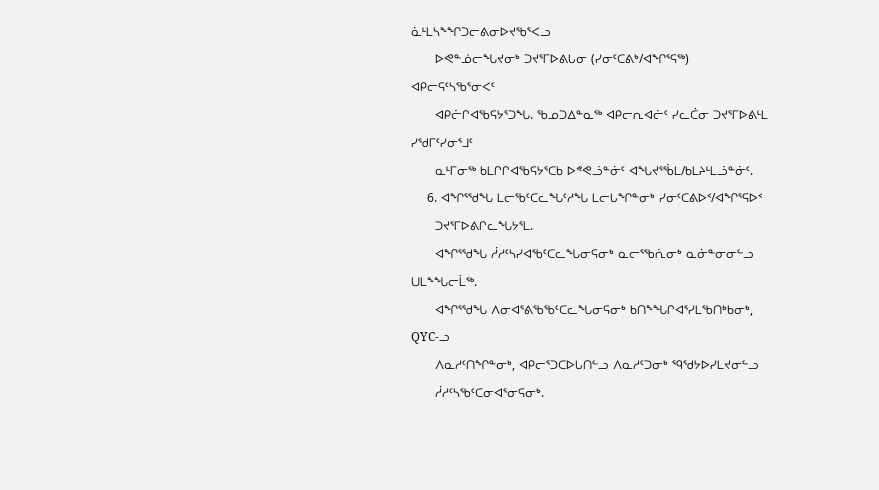ᓈᒻᒪᓴᖕᖏᑐᓕᕕᓂᐅᔪᖃᕐᐸᓗ
      ᐅᕙᓐᓅᓕᖓᔪᓂᒃ ᑐᔪᕐᒥᐅᕕᒐᓂ (ᓯᓂᑦᑕᕕᒃ/ᐊᖏᕐᕋᖅ) ᐊᑭᓕᕋᑦᓴᖃᕐᓂᐸᑦ
      ᐊᑭᓖᒋᐊᖃᕋᔭᕐᑐᖓ. ᖃᓄᑐᐃᓐᓇᖅ ᐊᑭᓕᕆᐊᓖᑦ ᓯᓚᑖᓂ ᑐᔪᕐᒥᐅᕕᒻᒪ ᓯᖁᒥᑦᓯᓂᕐᒧᑦ
      ᓇᒻᒥᓂᖅ ᑲᒪᒋᒋᐊᖃᕋᔭᕐᑕᑲ ᐅᕝᕙᓘᓐᓃᑦ ᐊᖓᔪᕐᖄᒪ/ᑲᒪᔨᒻᒪᓘᓐᓃᑦ.
    6. ᐊᖏᕐᖁᖓ ᒪᓕᖃᑦᑕᓚᖓᑦᓱᖓ ᒪᓕᒐᖏᓐᓂᒃ ᓯᓂᑦᑕᕕᐅᑉ/ᐊᖏᕐᕋᐅᑉ
      ᑐᔪᕐᒥᐅᕕᒋᓚᖓᔭᕐᒪ.
      ᐊᖏᕐᖁᖓ ᓲᓱᑦᓴᓯᐊᖃᑦᑕᓚᖓᓂᕋᓂᒃ ᓇᓕᕐᖃᕇᓂᒃ ᓇᓃᓐᓂᓂᓪᓗ ᑌᒪᖕᖓᓕᒫᖅ.
      ᐊᖏᕐᖁᖓ ᐱᓂᐊᕐᕕᖃᖃᑦᑕᓚᖓᓂᕋᓂᒃ ᑲᑎᖕᖓᒋᐊᕐᓯᒪᖃᑎᒃᑲᓂᒃ, QYC-ᓗ
      ᐱᓇᓱᑦᑎᖏᓐᓂᒃ, ᐊᑭᓕᕐᑐᑕᐅᒐᑎᓪᓗ ᐱᓇᓱᑦᑐᓂᒃ ᙯᖁᔭᐅᓯᒪᔪᓂᓪᓗ
      ᓲᓱᑦᓴᖃᑦᑕᓂᐊᕐᓂᕋᓂᒃ.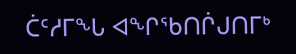ᑖᑦᓱᒥᖓ ᐊᖏᖃᑎᒌᒍᑎᒥᒃ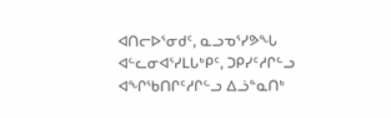ᐊᑎᓕᐅᕐᓂᑯᑦ, ᓇᓗᓀᕐᓯᕗᖓ ᐊᓪᓚᓂᐊᕐᓯᒪᒐᒃᑭᑦ, ᑐᑭᓯᑦᓱᒋᓪᓗ ᐊᖏᖃᑎᒋᑦᓱᒋᓪᓗ ᐃᓘᓐᓇᑎᒃ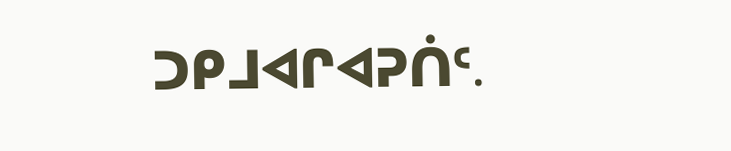ᑐᑭᒧᐊᒋᐊᕈᑏᑦ.